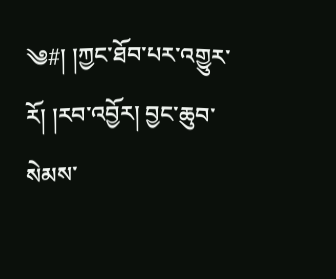༄#། །ཀྱང་ཐོབ་པར་འགྱུར་རོ། །རབ་འབྱོར། བྱང་ཆུབ་སེམས་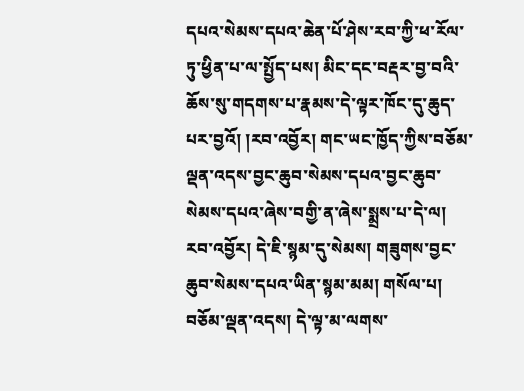དཔའ་སེམས་དཔའ་ཆེན་པོ་ཤེས་རབ་ཀྱི་ཕ་རོལ་ཏུ་ཕྱིན་པ་ལ་སྤྱོད་པས། མིང་དང་བརྡར་བྱ་བའི་ཆོས་སུ་གདགས་པ་རྣམས་དེ་ལྟར་ཁོང་དུ་ཆུད་པར་བྱའོ། །རབ་འབྱོར། གང་ཡང་ཁྱོད་ཀྱིས་བཅོམ་ལྡན་འདས་བྱང་ཆུབ་སེམས་དཔའ་བྱང་ཆུབ་སེམས་དཔའ་ཞེས་བགྱི་ན་ཞེས་སྨྲས་པ་དེ་ལ། རབ་འབྱོར། དེ་ཇི་སྙམ་དུ་སེམས། གཟུགས་བྱང་ཆུབ་སེམས་དཔའ་ཡིན་སྙམ་མམ། གསོལ་པ། བཅོམ་ལྡན་འདས། དེ་ལྟ་མ་ལགས་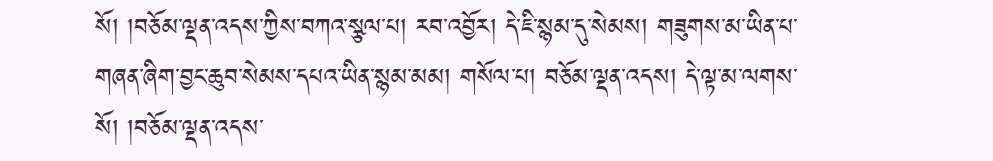སོ། །བཅོམ་ལྡན་འདས་ཀྱིས་བཀའ་སྩལ་པ། རབ་འབྱོར། དེ་ཇི་སྙམ་དུ་སེམས། གཟུགས་མ་ཡིན་པ་གཞན་ཞིག་བྱང་ཆུབ་སེམས་དཔའ་ཡིན་སྙམ་མམ། གསོལ་པ། བཅོམ་ལྡན་འདས། དེ་ལྟ་མ་ལགས་སོ། །བཅོམ་ལྡན་འདས་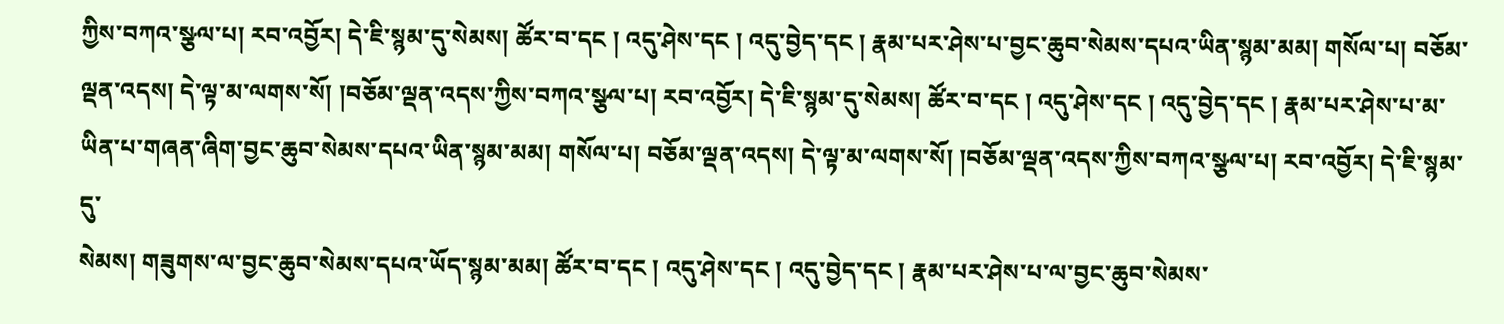ཀྱིས་བཀའ་སྩལ་པ། རབ་འབྱོར། དེ་ཇི་སྙམ་དུ་སེམས། ཚོར་བ་དང ། འདུ་ཤེས་དང ། འདུ་བྱེད་དང ། རྣམ་པར་ཤེས་པ་བྱང་ཆུབ་སེམས་དཔའ་ཡིན་སྙམ་མམ། གསོལ་པ། བཅོམ་ལྡན་འདས། དེ་ལྟ་མ་ལགས་སོ། །བཅོམ་ལྡན་འདས་ཀྱིས་བཀའ་སྩལ་པ། རབ་འབྱོར། དེ་ཇི་སྙམ་དུ་སེམས། ཚོར་བ་དང ། འདུ་ཤེས་དང ། འདུ་བྱེད་དང ། རྣམ་པར་ཤེས་པ་མ་ཡིན་པ་གཞན་ཞིག་བྱང་ཆུབ་སེམས་དཔའ་ཡིན་སྙམ་མམ། གསོལ་པ། བཅོམ་ལྡན་འདས། དེ་ལྟ་མ་ལགས་སོ། །བཅོམ་ལྡན་འདས་ཀྱིས་བཀའ་སྩལ་པ། རབ་འབྱོར། དེ་ཇི་སྙམ་དུ་
སེམས། གཟུགས་ལ་བྱང་ཆུབ་སེམས་དཔའ་ཡོད་སྙམ་མམ། ཚོར་བ་དང ། འདུ་ཤེས་དང ། འདུ་བྱེད་དང ། རྣམ་པར་ཤེས་པ་ལ་བྱང་ཆུབ་སེམས་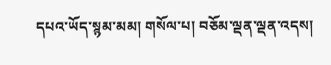དཔའ་ཡོད་སྙམ་མམ། གསོལ་པ། བཅོམ་ལྡན་ལྡན་འདས།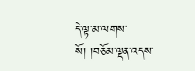དེ་ལྟ་མ་ལགས་སོ། །བཅོམ་ལྡན་འདས་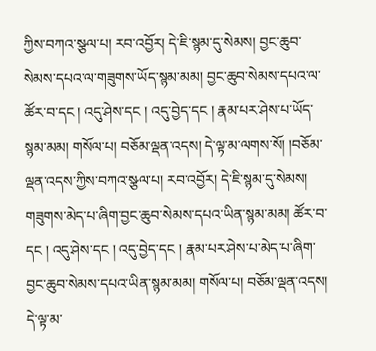ཀྱིས་བཀའ་སྩལ་པ། རབ་འབྱོར། དེ་ཇི་སྙམ་དུ་སེམས། བྱང་ཆུབ་སེམས་དཔའ་ལ་གཟུགས་ཡོད་སྙམ་མམ། བྱང་ཆུབ་སེམས་དཔའ་ལ་ཚོར་བ་དང ། འདུ་ཤེས་དང ། འདུ་བྱེད་དང ། རྣམ་པར་ཤེས་པ་ཡོད་སྙམ་མམ། གསོལ་པ། བཅོམ་ལྡན་འདས། དེ་ལྟ་མ་ལགས་སོ། །བཅོམ་ལྡན་འདས་ཀྱིས་བཀའ་སྩལ་པ། རབ་འབྱོར། དེ་ཇི་སྙམ་དུ་སེམས། གཟུགས་མེད་པ་ཞིག་བྱང་ཆུབ་སེམས་དཔའ་ཡིན་སྙམ་མམ། ཚོར་བ་དང ། འདུ་ཤེས་དང ། འདུ་བྱེད་དང ། རྣམ་པར་ཤེས་པ་མེད་པ་ཞིག་བྱང་ཆུབ་སེམས་དཔའ་ཡིན་སྙམ་མམ། གསོལ་པ། བཅོམ་ལྡན་འདས། དེ་ལྟ་མ་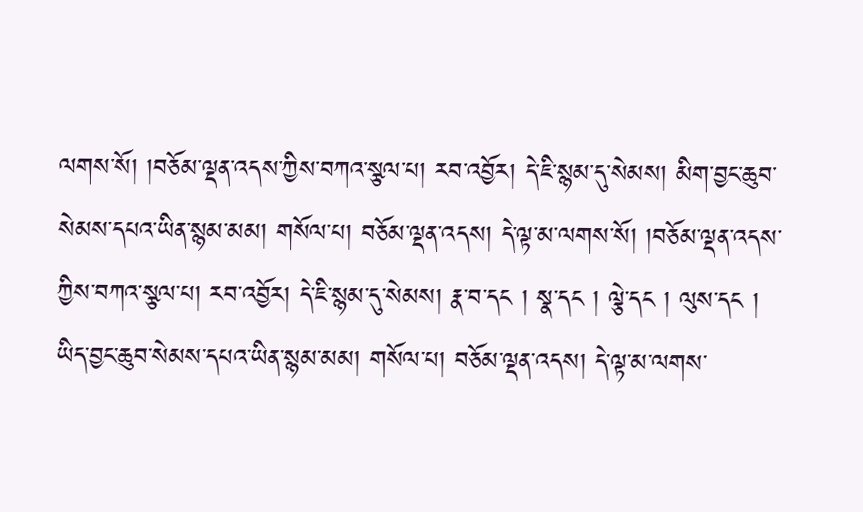ལགས་སོ། །བཅོམ་ལྡན་འདས་ཀྱིས་བཀའ་སྩལ་པ། རབ་འབྱོར། དེ་ཇི་སྙམ་དུ་སེམས། མིག་བྱང་ཆུབ་སེམས་དཔའ་ཡིན་སྙམ་མམ། གསོལ་པ། བཅོམ་ལྡན་འདས། དེ་ལྟ་མ་ལགས་སོ། །བཅོམ་ལྡན་འདས་ཀྱིས་བཀའ་སྩལ་པ། རབ་འབྱོར། དེ་ཇི་སྙམ་དུ་སེམས། རྣ་བ་དང ། སྣ་དང ། ལྕེ་དང ། ལུས་དང ། ཡིད་བྱང་ཆུབ་སེམས་དཔའ་ཡིན་སྙམ་མམ། གསོལ་པ། བཅོམ་ལྡན་འདས། དེ་ལྟ་མ་ལགས་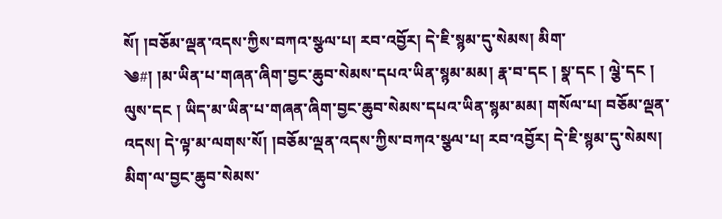སོ། །བཅོམ་ལྡན་འདས་ཀྱིས་བཀའ་སྩལ་པ། རབ་འབྱོར། དེ་ཇི་སྙམ་དུ་སེམས། མིག་
༄#། །མ་ཡིན་པ་གཞན་ཞིག་བྱང་ཆུབ་སེམས་དཔའ་ཡིན་སྙམ་མམ། རྣ་བ་དང ། སྣ་དང ། ལྕེ་དང ། ལུས་དང ། ཡིད་མ་ཡིན་པ་གཞན་ཞིག་བྱང་ཆུབ་སེམས་དཔའ་ཡིན་སྙམ་མམ། གསོལ་པ། བཅོམ་ལྡན་འདས། དེ་ལྟ་མ་ལགས་སོ། །བཅོམ་ལྡན་འདས་ཀྱིས་བཀའ་སྩལ་པ། རབ་འབྱོར། དེ་ཇི་སྙམ་དུ་སེམས། མིག་ལ་བྱང་ཆུབ་སེམས་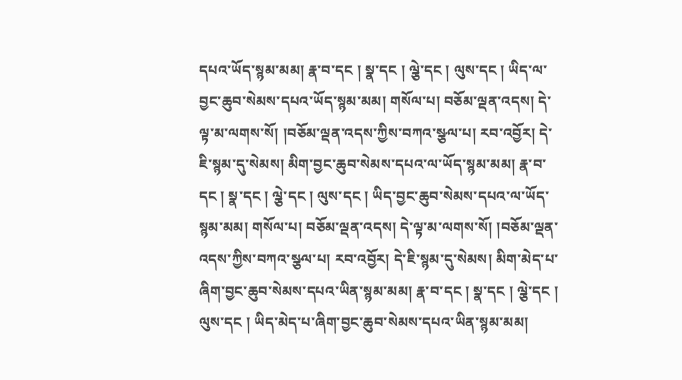དཔའ་ཡོད་སྙམ་མམ། རྣ་བ་དང ། སྣ་དང ། ལྕེ་དང ། ལུས་དང ། ཡིད་ལ་བྱང་ཆུབ་སེམས་དཔའ་ཡོད་སྙམ་མམ། གསོལ་པ། བཅོམ་ལྡན་འདས། དེ་ལྟ་མ་ལགས་སོ། །བཅོམ་ལྡན་འདས་ཀྱིས་བཀའ་སྩལ་པ། རབ་འབྱོར། དེ་ཇི་སྙམ་དུ་སེམས། མིག་བྱང་ཆུབ་སེམས་དཔའ་ལ་ཡོད་སྙམ་མམ། རྣ་བ་དང ། སྣ་དང ། ལྕེ་དང ། ལུས་དང ། ཡིད་བྱང་ཆུབ་སེམས་དཔའ་ལ་ཡོད་སྙམ་མམ། གསོལ་པ། བཅོམ་ལྡན་འདས། དེ་ལྟ་མ་ལགས་སོ། །བཅོམ་ལྡན་འདས་ཀྱིས་བཀའ་སྩལ་པ། རབ་འབྱོར། དེ་ཇི་སྙམ་དུ་སེམས། མིག་མེད་པ་ཞིག་བྱང་ཆུབ་སེམས་དཔའ་ཡིན་སྙམ་མམ། རྣ་བ་དང ། སྣ་དང ། ལྕེ་དང ། ལུས་དང ། ཡིད་མེད་པ་ཞིག་བྱང་ཆུབ་སེམས་དཔའ་ཡིན་སྙམ་མམ།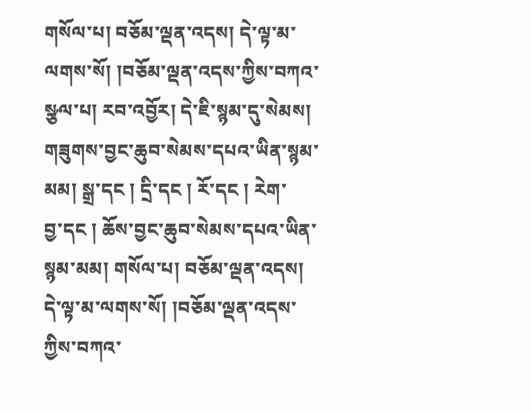གསོལ་པ། བཅོམ་ལྡན་འདས། དེ་ལྟ་མ་ལགས་སོ། །བཅོམ་ལྡན་འདས་ཀྱིས་བཀའ་སྩལ་པ། རབ་འབྱོར། དེ་ཇི་སྙམ་དུ་སེམས། གཟུགས་བྱང་ཆུབ་སེམས་དཔའ་ཡིན་སྙམ་མམ། སྒྲ་དང ། དྲི་དང ། རོ་དང ། རེག་
བྱ་དང ། ཆོས་བྱང་ཆུབ་སེམས་དཔའ་ཡིན་སྙམ་མམ། གསོལ་པ། བཅོམ་ལྡན་འདས། དེ་ལྟ་མ་ལགས་སོ། །བཅོམ་ལྡན་འདས་ཀྱིས་བཀའ་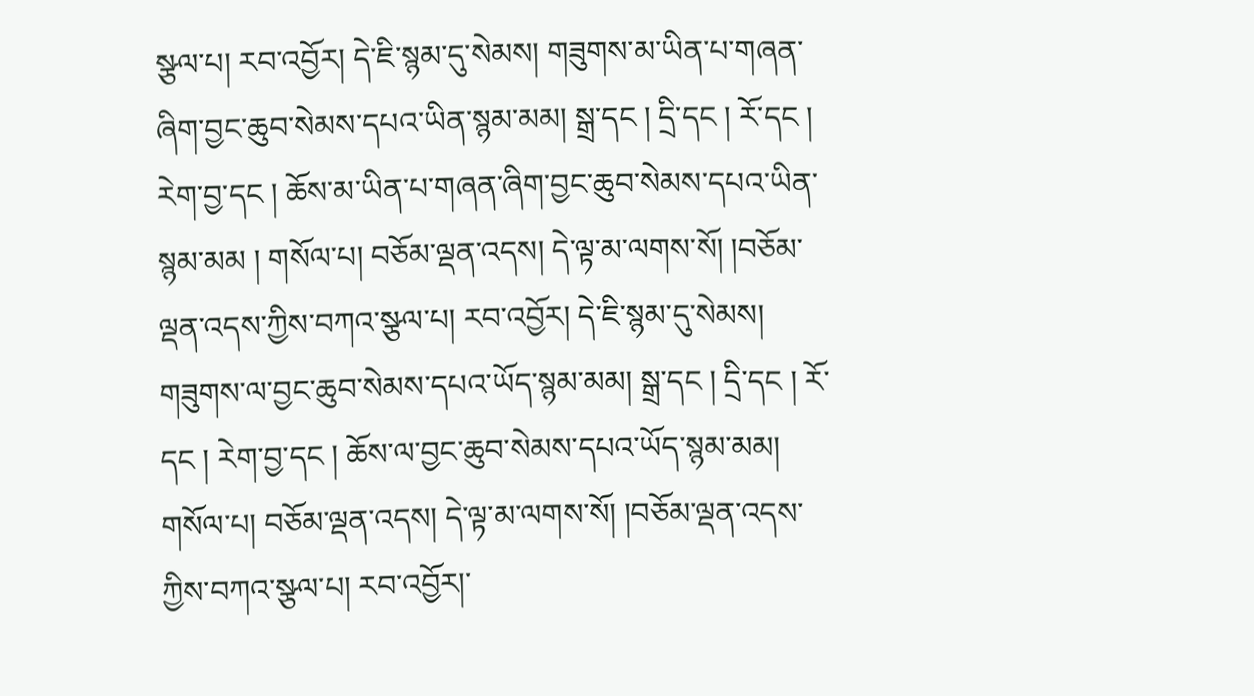སྩལ་པ། རབ་འབྱོར། དེ་ཇི་སྙམ་དུ་སེམས། གཟུགས་མ་ཡིན་པ་གཞན་ཞིག་བྱང་ཆུབ་སེམས་དཔའ་ཡིན་སྙམ་མམ། སྒྲ་དང ། དྲི་དང ། རོ་དང ། རེག་བྱ་དང ། ཆོས་མ་ཡིན་པ་གཞན་ཞིག་བྱང་ཆུབ་སེམས་དཔའ་ཡིན་སྙམ་མམ ། གསོལ་པ། བཅོམ་ལྡན་འདས། དེ་ལྟ་མ་ལགས་སོ། །བཅོམ་ལྡན་འདས་ཀྱིས་བཀའ་སྩལ་པ། རབ་འབྱོར། དེ་ཇི་སྙམ་དུ་སེམས། གཟུགས་ལ་བྱང་ཆུབ་སེམས་དཔའ་ཡོད་སྙམ་མམ། སྒྲ་དང ། དྲི་དང ། རོ་དང ། རེག་བྱ་དང ། ཆོས་ལ་བྱང་ཆུབ་སེམས་དཔའ་ཡོད་སྙམ་མམ། གསོལ་པ། བཅོམ་ལྡན་འདས། དེ་ལྟ་མ་ལགས་སོ། །བཅོམ་ལྡན་འདས་ཀྱིས་བཀའ་སྩལ་པ། རབ་འབྱོར།་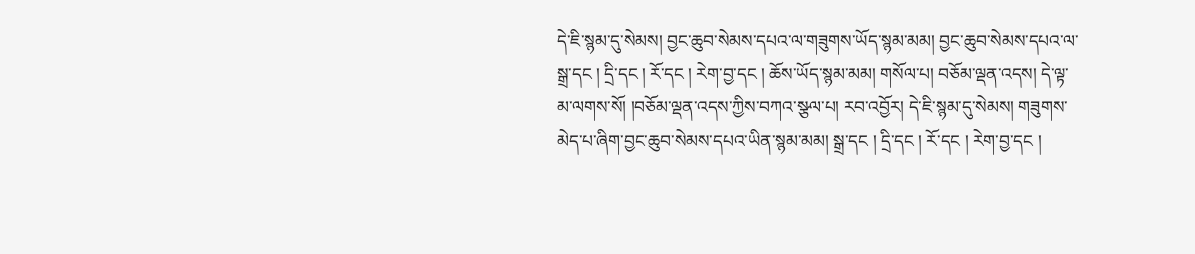དེ་ཇི་སྙམ་དུ་སེམས། བྱང་ཆུབ་སེམས་དཔའ་ལ་གཟུགས་ཡོད་སྙམ་མམ། བྱང་ཆུབ་སེམས་དཔའ་ལ་སྒྲ་དང ། དྲི་དང ། རོ་དང ། རེག་བྱ་དང ། ཆོས་ཡོད་སྙམ་མམ། གསོལ་པ། བཅོམ་ལྡན་འདས། དེ་ལྟ་མ་ལགས་སོ། །བཅོམ་ལྡན་འདས་ཀྱིས་བཀའ་སྩལ་པ། རབ་འབྱོར། དེ་ཇི་སྙམ་དུ་སེམས། གཟུགས་མེད་པ་ཞིག་བྱང་ཆུབ་སེམས་དཔའ་ཡིན་སྙམ་མམ། སྒྲ་དང ། དྲི་དང ། རོ་དང ། རེག་བྱ་དང །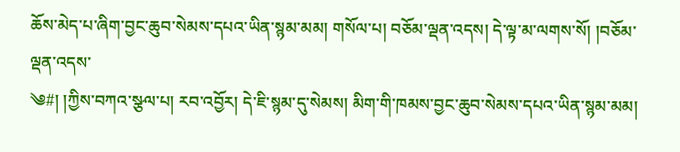ཆོས་མེད་པ་ཞིག་བྱང་ཆུབ་སེམས་དཔའ་ཡིན་སྙམ་མམ། གསོལ་པ། བཅོམ་ལྡན་འདས། དེ་ལྟ་མ་ལགས་སོ། །བཅོམ་ལྡན་འདས་
༄#། །ཀྱིས་བཀའ་སྩལ་པ། རབ་འབྱོར། དེ་ཇི་སྙམ་དུ་སེམས། མིག་གི་ཁམས་བྱང་ཆུབ་སེམས་དཔའ་ཡིན་སྙམ་མམ།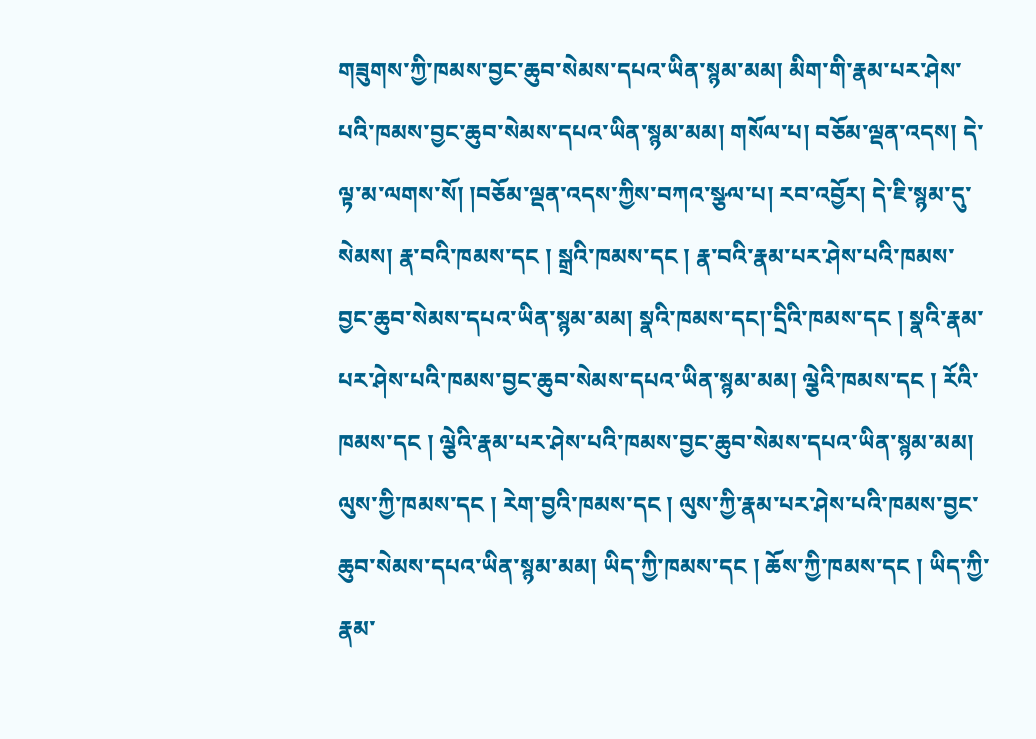གཟུགས་ཀྱི་ཁམས་བྱང་ཆུབ་སེམས་དཔའ་ཡིན་སྙམ་མམ། མིག་གི་རྣམ་པར་ཤེས་པའི་ཁམས་བྱང་ཆུབ་སེམས་དཔའ་ཡིན་སྙམ་མམ། གསོལ་པ། བཅོམ་ལྡན་འདས། དེ་ལྟ་མ་ལགས་སོ། །བཅོམ་ལྡན་འདས་ཀྱིས་བཀའ་སྩལ་པ། རབ་འབྱོར། དེ་ཇི་སྙམ་དུ་སེམས། རྣ་བའི་ཁམས་དང ། སྒྲའི་ཁམས་དང ། རྣ་བའི་རྣམ་པར་ཤེས་པའི་ཁམས་བྱང་ཆུབ་སེམས་དཔའ་ཡིན་སྙམ་མམ། སྣའི་ཁམས་དང།་དྲིའི་ཁམས་དང ། སྣའི་རྣམ་པར་ཤེས་པའི་ཁམས་བྱང་ཆུབ་སེམས་དཔའ་ཡིན་སྙམ་མམ། ལྕེའི་ཁམས་དང ། རོའི་ཁམས་དང ། ལྕེའི་རྣམ་པར་ཤེས་པའི་ཁམས་བྱང་ཆུབ་སེམས་དཔའ་ཡིན་སྙམ་མམ། ལུས་ཀྱི་ཁམས་དང ། རེག་བྱའི་ཁམས་དང ། ལུས་ཀྱི་རྣམ་པར་ཤེས་པའི་ཁམས་བྱང་ཆུབ་སེམས་དཔའ་ཡིན་སྙམ་མམ། ཡིད་ཀྱི་ཁམས་དང ། ཆོས་ཀྱི་ཁམས་དང ། ཡིད་ཀྱི་རྣམ་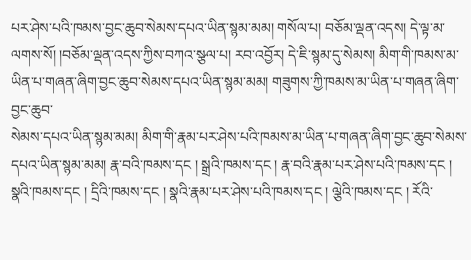པར་ཤེས་པའི་ཁམས་བྱང་ཆུབ་སེམས་དཔའ་ཡིན་སྙམ་མམ། གསོལ་པ། བཅོམ་ལྡན་འདས། དེ་ལྟ་མ་ལགས་སོ། །བཅོམ་ལྡན་འདས་ཀྱིས་བཀའ་སྩལ་པ། རབ་འབྱོར། དེ་ཇི་སྙམ་དུ་སེམས། མིག་གི་ཁམས་མ་ཡིན་པ་གཞན་ཞིག་བྱང་ཆུབ་སེམས་དཔའ་ཡིན་སྙམ་མམ། གཟུགས་ཀྱི་ཁམས་མ་ཡིན་པ་གཞན་ཞིག་བྱང་ཆུབ་
སེམས་དཔའ་ཡིན་སྙམ་མམ། མིག་གི་རྣམ་པར་ཤེས་པའི་ཁམས་མ་ཡིན་པ་གཞན་ཞིག་བྱང་ཆུབ་སེམས་དཔའ་ཡིན་སྙམ་མམ། རྣ་བའི་ཁམས་དང ། སྒྲའི་ཁམས་དང ། རྣ་བའི་རྣམ་པར་ཤེས་པའི་ཁམས་དང ། སྣའི་ཁམས་དང ། དྲིའི་ཁམས་དང ། སྣའི་རྣམ་པར་ཤེས་པའི་ཁམས་དང ། ལྕེའི་ཁམས་དང ། རོའི་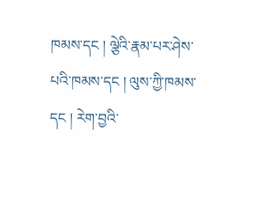ཁམས་དང ། ལྕེའི་རྣམ་པར་ཤེས་པའི་ཁམས་དང ། ལུས་ཀྱི་ཁམས་དང ། རེག་བྱའི་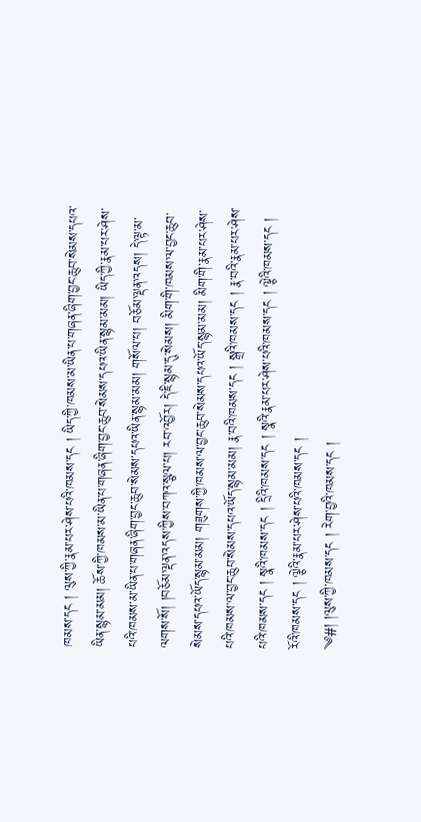ཁམས་དང ། ལུས་ཀྱི་རྣམ་པར་ཤེས་པའི་ཁམས་དང ། ཡིད་ཀྱི་ཁམས་མ་ཡིན་པ་གཞན་ཞིག་བྱང་ཆུབ་སེམས་དཔའ་ཡིན་སྙམ་མམ། ཆོས་ཀྱི་ཁམས་མ་ཡིན་པ་གཞན་ཞིག་བྱང་ཆུབ་སེམས་དཔའ་ཡིན་སྙམ་མམ། ཡིད་ཀྱི་རྣམ་པར་ཤེས་པའི་ཁམས་མ་ཡིན་པ་གཞན་ཞིག་བྱང་ཆུབ་སེམས་དཔའ་ཡིན་སྙམ་མམ། གསོལ་པ། བཅོམ་ལྡན་འདས། དེ་ལྟ་མ་ལགས་སོ། །བཅོམ་ལྡན་འདས་ཀྱིས་བཀའ་སྩལ་པ། རབ་འབྱོར། དེ་ཇི་སྙམ་དུ་སེམས། མིག་གི་ཁམས་ལ་བྱང་ཆུབ་སེམས་དཔའ་ཡོད་སྙམ་མམ། གཟུགས་ཀྱི་ཁམས་ལ་བྱང་ཆུབ་སེམས་དཔའ་ཡོད་སྙམ་མམ། མིག་གི་རྣམ་པར་ཤེས་པའི་ཁམས་ལ་བྱང་ཆུབ་སེམས་དཔའ་ཡོད་སྙམ་མམ། རྣ་བའི་ཁམས་དང ། སྒྲའི་ཁམས་དང ། རྣ་བའི་རྣམ་པར་ཤེས་པའི་ཁམས་དང ། སྣའི་ཁམས་དང ། དྲིའི་ཁམས་དང ། སྣའི་རྣམ་པར་ཤེས་པའི་ཁམས་དང ། ལྕེའི་ཁམས་དང ། རོའི་ཁམས་དང ། ལྕེའི་རྣམ་པར་ཤེས་པའི་ཁམས་དང །
༄#། །ལུས་ཀྱི་ཁམས་དང ། རེག་བྱའི་ཁམས་དང །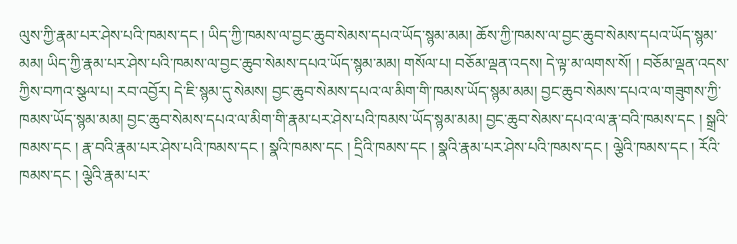ལུས་ཀྱི་རྣམ་པར་ཤེས་པའི་ཁམས་དང ། ཡིད་ཀྱི་ཁམས་ལ་བྱང་ཆུབ་སེམས་དཔའ་ཡོད་སྙམ་མམ། ཆོས་ཀྱི་ཁམས་ལ་བྱང་ཆུབ་སེམས་དཔའ་ཡོད་སྙམ་མམ། ཡིད་ཀྱི་རྣམ་པར་ཤེས་པའི་ཁམས་ལ་བྱང་ཆུབ་སེམས་དཔའ་ཡོད་སྙམ་མམ། གསོལ་པ། བཅོམ་ལྡན་འདས། དེ་ལྟ་མ་ལགས་སོ། ། བཅོམ་ལྡན་འདས་ཀྱིས་བཀའ་སྩལ་པ། རབ་འབྱོར། དེ་ཇི་སྙམ་དུ་སེམས། བྱང་ཆུབ་སེམས་དཔའ་ལ་མིག་གི་ཁམས་ཡོད་སྙམ་མམ། བྱང་ཆུབ་སེམས་དཔའ་ལ་གཟུགས་ཀྱི་ཁམས་ཡོད་སྙམ་མམ། བྱང་ཆུབ་སེམས་དཔའ་ལ་མིག་གི་རྣམ་པར་ཤེས་པའི་ཁམས་ཡོད་སྙམ་མམ། བྱང་ཆུབ་སེམས་དཔའ་ལ་རྣ་བའི་ཁམས་དང ། སྒྲའི་ཁམས་དང ། རྣ་བའི་རྣམ་པར་ཤེས་པའི་ཁམས་དང ། སྣའི་ཁམས་དང ། དྲིའི་ཁམས་དང ། སྣའི་རྣམ་པར་ཤེས་པའི་ཁམས་དང ། ལྕེའི་ཁམས་དང ། རོའི་ཁམས་དང ། ལྕེའི་རྣམ་པར་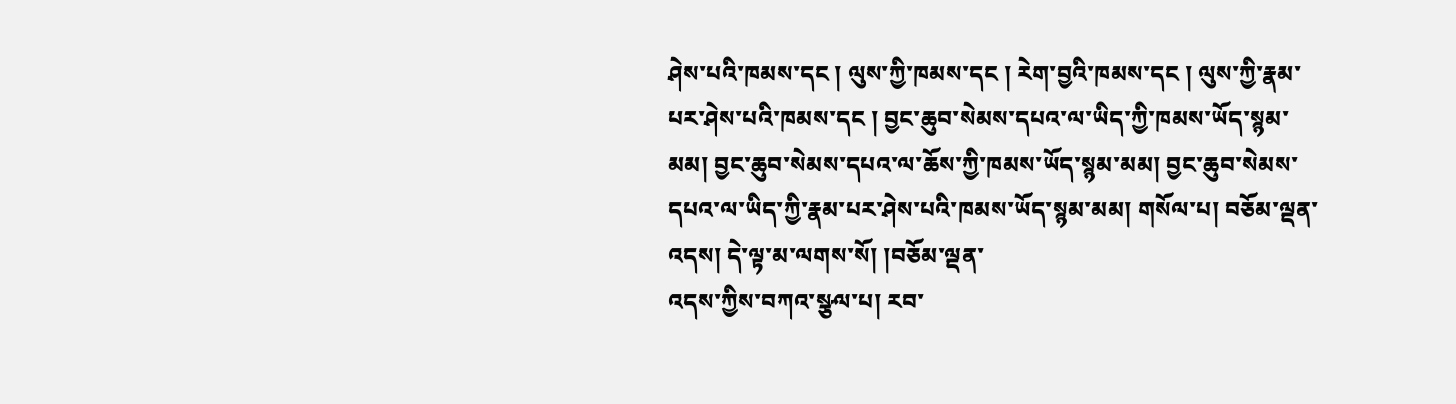ཤེས་པའི་ཁམས་དང ། ལུས་ཀྱི་ཁམས་དང ། རེག་བྱའི་ཁམས་དང ། ལུས་ཀྱི་རྣམ་པར་ཤེས་པའི་ཁམས་དང ། བྱང་ཆུབ་སེམས་དཔའ་ལ་ཡིད་ཀྱི་ཁམས་ཡོད་སྙམ་མམ། བྱང་ཆུབ་སེམས་དཔའ་ལ་ཆོས་ཀྱི་ཁམས་ཡོད་སྙམ་མམ། བྱང་ཆུབ་སེམས་དཔའ་ལ་ཡིད་ཀྱི་རྣམ་པར་ཤེས་པའི་ཁམས་ཡོད་སྙམ་མམ། གསོལ་པ། བཅོམ་ལྡན་འདས། དེ་ལྟ་མ་ལགས་སོ། །བཅོམ་ལྡན་
འདས་ཀྱིས་བཀའ་སྩལ་པ། རབ་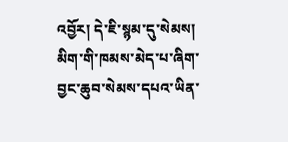འབྱོར། དེ་ཇི་སྙམ་དུ་སེམས། མིག་གི་ཁམས་མེད་པ་ཞིག་བྱང་ཆུབ་སེམས་དཔའ་ཡིན་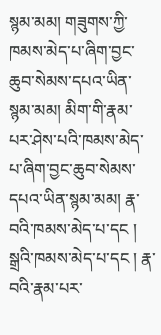སྙམ་མམ། གཟུགས་ཀྱི་ཁམས་མེད་པ་ཞིག་བྱང་ཆུབ་སེམས་དཔའ་ཡིན་སྙམ་མམ། མིག་གི་རྣམ་པར་ཤེས་པའི་ཁམས་མེད་པ་ཞིག་བྱང་ཆུབ་སེམས་དཔའ་ཡིན་སྙམ་མམ། རྣ་བའི་ཁམས་མེད་པ་དང ། སྒྲའི་ཁམས་མེད་པ་དང ། རྣ་བའི་རྣམ་པར་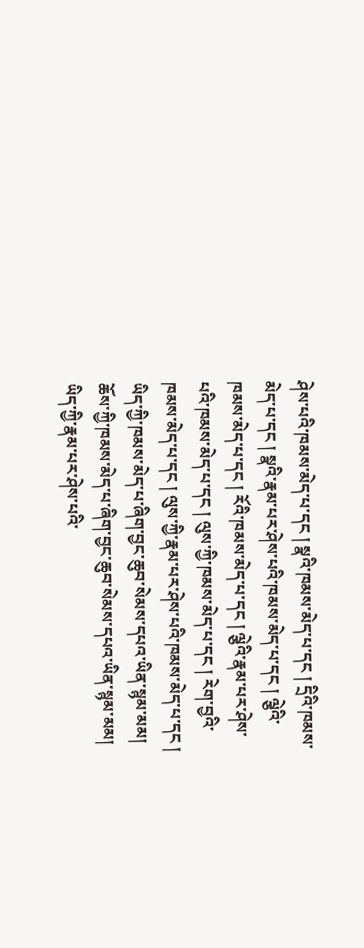ཤེས་པའི་ཁམས་མེད་པ་དང ། སྣའི་ཁམས་མེད་པ་དང ། དྲིའི་ཁམས་མེད་པ་དང ། སྣའི་རྣམ་པར་ཤེས་པའི་ཁམས་མེད་པ་དང ། ལྕེའི་ཁམས་མེད་པ་དང ། རོའི་ཁམས་མེད་པ་དང ། ལྕེའི་རྣམ་པར་ཤེས་པའི་ཁམས་མེད་པ་དང ། ལུས་ཀྱི་ཁམས་མེད་པ་དང ། རེག་བྱའི་ཁམས་མེད་པ་དང ། ལུས་ཀྱི་རྣམ་པར་ཤེས་པའི་ཁམས་མེད་པ་དང ། ཡིད་ཀྱི་ཁམས་མེད་པ་ཞིག་བྱང་ཆུབ་སེམས་དཔའ་ཡིན་སྙམ་མམ། ཆོས་ཀྱི་ཁམས་མེད་པ་ཞིག་བྱང་ཆུབ་སེམས་དཔའ་ཡིན་སྙམ་མམ། ཡིད་ཀྱི་རྣམ་པར་ཤེས་པའི་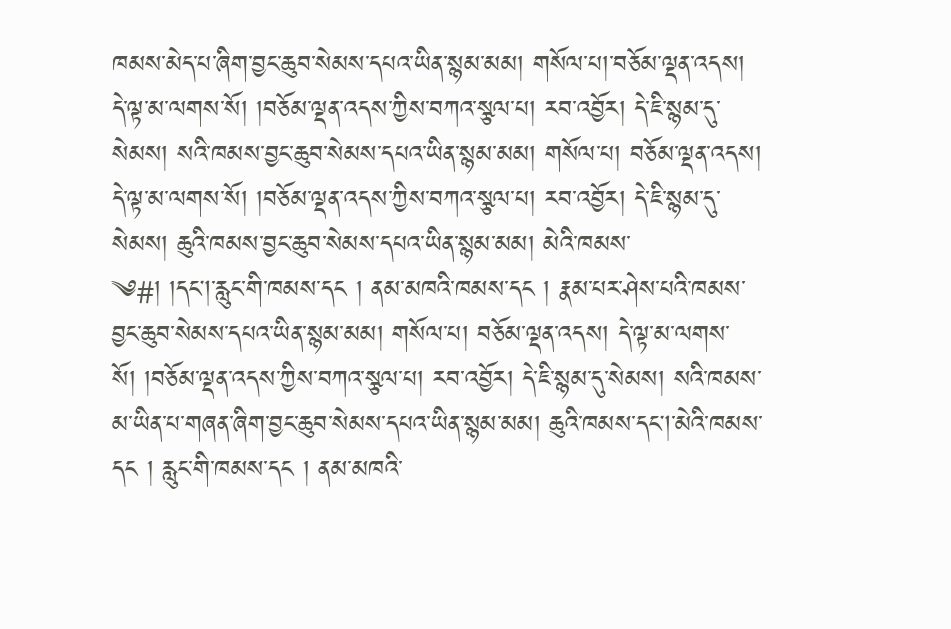ཁམས་མེད་པ་ཞིག་བྱང་ཆུབ་སེམས་དཔའ་ཡིན་སྙམ་མམ། གསོལ་པ།་བཅོམ་ལྡན་འདས། དེ་ལྟ་མ་ལགས་སོ། །བཅོམ་ལྡན་འདས་ཀྱིས་བཀའ་སྩལ་པ། རབ་འབྱོར། དེ་ཇི་སྙམ་དུ་སེམས། སའི་ཁམས་བྱང་ཆུབ་སེམས་དཔའ་ཡིན་སྙམ་མམ། གསོལ་པ། བཅོམ་ལྡན་འདས། དེ་ལྟ་མ་ལགས་སོ། །བཅོམ་ལྡན་འདས་ཀྱིས་བཀའ་སྩལ་པ། རབ་འབྱོར། དེ་ཇི་སྙམ་དུ་སེམས། ཆུའི་ཁམས་བྱང་ཆུབ་སེམས་དཔའ་ཡིན་སྙམ་མམ། མེའི་ཁམས་
༄#། །དང།་རླུང་གི་ཁམས་དང ། ནམ་མཁའི་ཁམས་དང ། རྣམ་པར་ཤེས་པའི་ཁམས་བྱང་ཆུབ་སེམས་དཔའ་ཡིན་སྙམ་མམ། གསོལ་པ། བཅོམ་ལྡན་འདས། དེ་ལྟ་མ་ལགས་སོ། །བཅོམ་ལྡན་འདས་ཀྱིས་བཀའ་སྩལ་པ། རབ་འབྱོར། དེ་ཇི་སྙམ་དུ་སེམས། སའི་ཁམས་མ་ཡིན་པ་གཞན་ཞིག་བྱང་ཆུབ་སེམས་དཔའ་ཡིན་སྙམ་མམ། ཆུའི་ཁམས་དང།་མེའི་ཁམས་དང ། རླུང་གི་ཁམས་དང ། ནམ་མཁའི་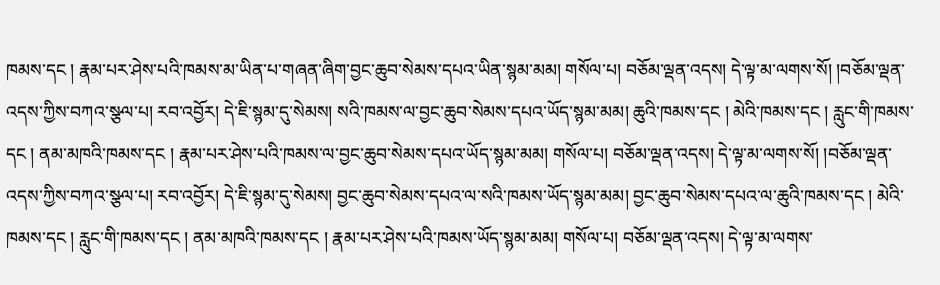ཁམས་དང ། རྣམ་པར་ཤེས་པའི་ཁམས་མ་ཡིན་པ་གཞན་ཞིག་བྱང་ཆུབ་སེམས་དཔའ་ཡིན་སྙམ་མམ། གསོལ་པ། བཅོམ་ལྡན་འདས། དེ་ལྟ་མ་ལགས་སོ། །བཅོམ་ལྡན་འདས་ཀྱིས་བཀའ་སྩལ་པ། རབ་འབྱོར། དེ་ཇི་སྙམ་དུ་སེམས། སའི་ཁམས་ལ་བྱང་ཆུབ་སེམས་དཔའ་ཡོད་སྙམ་མམ། ཆུའི་ཁམས་དང ། མེའི་ཁམས་དང ། རླུང་གི་ཁམས་དང ། ནམ་མཁའི་ཁམས་དང ། རྣམ་པར་ཤེས་པའི་ཁམས་ལ་བྱང་ཆུབ་སེམས་དཔའ་ཡོད་སྙམ་མམ། གསོལ་པ། བཅོམ་ལྡན་འདས། དེ་ལྟ་མ་ལགས་སོ། །བཅོམ་ལྡན་འདས་ཀྱིས་བཀའ་སྩལ་པ། རབ་འབྱོར། དེ་ཇི་སྙམ་དུ་སེམས། བྱང་ཆུབ་སེམས་དཔའ་ལ་སའི་ཁམས་ཡོད་སྙམ་མམ། བྱང་ཆུབ་སེམས་དཔའ་ལ་ཆུའི་ཁམས་དང ། མེའི་ཁམས་དང ། རླུང་གི་ཁམས་དང ། ནམ་མཁའི་ཁམས་དང ། རྣམ་པར་ཤེས་པའི་ཁམས་ཡོད་སྙམ་མམ། གསོལ་པ། བཅོམ་ལྡན་འདས། དེ་ལྟ་མ་ལགས་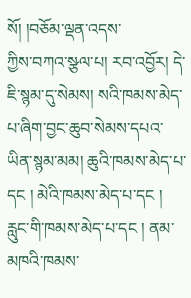སོ། །བཅོམ་ལྡན་འདས་
ཀྱིས་བཀའ་སྩལ་པ། རབ་འབྱོར། དེ་ཇི་སྙམ་དུ་སེམས། སའི་ཁམས་མེད་པ་ཞིག་བྱང་ཆུབ་སེམས་དཔའ་ཡིན་སྙམ་མམ། ཆུའི་ཁམས་མེད་པ་དང ། མེའི་ཁམས་མེད་པ་དང ། རླུང་གི་ཁམས་མེད་པ་དང ། ནམ་མཁའི་ཁམས་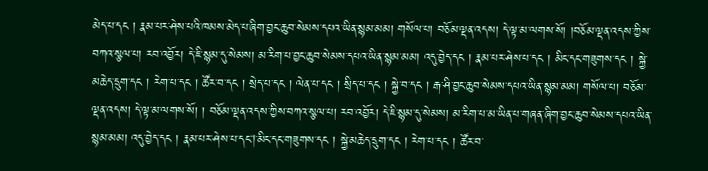མེད་པ་དང ། རྣམ་པར་ཤེས་པའི་ཁམས་མེད་པ་ཞིག་བྱང་ཆུབ་སེམས་དཔའ་ཡིན་སྙམ་མམ། གསོལ་པ། བཅོམ་ལྡན་འདས། དེ་ལྟ་མ་ལགས་སོ། །བཅོམ་ལྡན་འདས་ཀྱིས་བཀའ་སྩལ་པ། རབ་འབྱོར། དེ་ཇི་སྙམ་དུ་སེམས། མ་རིག་པ་བྱང་ཆུབ་སེམས་དཔའ་ཡིན་སྙམ་མམ། འདུ་བྱེད་དང ། རྣམ་པར་ཤེས་པ་དང ། མིང་དང་གཟུགས་དང ། སྐྱེ་མཆེད་དྲུག་དང ། རེག་པ་དང ། ཚོར་བ་དང ། སྲེད་པ་དང ། ལེན་པ་དང ། སྲིད་པ་དང ། སྐྱེ་བ་དང ། རྒ་ཤི་བྱང་ཆུབ་སེམས་དཔའ་ཡིན་སྙམ་མམ། གསོལ་པ། བཅོམ་ལྡན་འདས། དེ་ལྟ་མ་ལགས་སོ། ། བཅོམ་ལྡན་འདས་ཀྱིས་བཀའ་སྩལ་པ། རབ་འབྱོར། དེ་ཇི་སྙམ་དུ་སེམས། མ་རིག་པ་མ་ཡིན་པ་གཞན་ཞིག་བྱང་ཆུབ་སེམས་དཔའ་ཡིན་སྙམ་མམ། འདུ་བྱེད་དང ། རྣམ་པར་ཤེས་པ་དང།་མིང་དང་གཟུགས་དང ། སྐྱེ་མཆེད་དྲུག་དང ། རེག་པ་དང ། ཚོར་བ་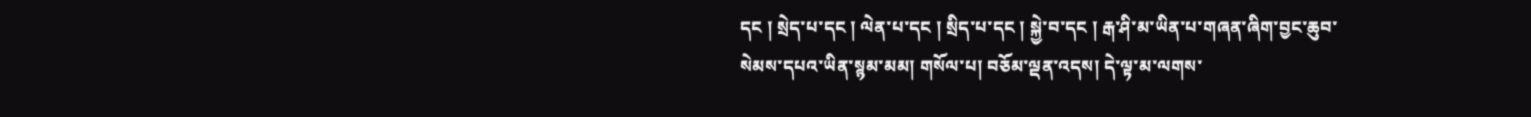དང ། སྲེད་པ་དང ། ལེན་པ་དང ། སྲིད་པ་དང ། སྐྱེ་བ་དང ། རྒ་ཤི་མ་ཡིན་པ་གཞན་ཞིག་བྱང་ཆུབ་སེམས་དཔའ་ཡིན་སྙམ་མམ། གསོལ་པ། བཅོམ་ལྡན་འདས། དེ་ལྟ་མ་ལགས་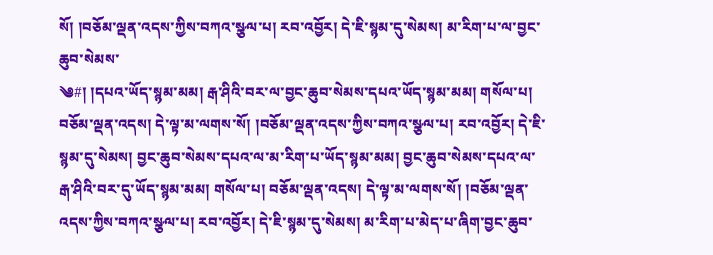སོ། །བཅོམ་ལྡན་འདས་ཀྱིས་བཀའ་སྩལ་པ། རབ་འབྱོར། དེ་ཇི་སྙམ་དུ་སེམས། མ་རིག་པ་ལ་བྱང་ཆུབ་སེམས་
༄#། །དཔའ་ཡོད་སྙམ་མམ། རྒ་ཤིའི་བར་ལ་བྱང་ཆུབ་སེམས་དཔའ་ཡོད་སྙམ་མམ། གསོལ་པ། བཅོམ་ལྡན་འདས། དེ་ལྟ་མ་ལགས་སོ། །བཅོམ་ལྡན་འདས་ཀྱིས་བཀའ་སྩལ་པ། རབ་འབྱོར། དེ་ཇི་སྙམ་དུ་སེམས། བྱང་ཆུབ་སེམས་དཔའ་ལ་མ་རིག་པ་ཡོད་སྙམ་མམ། བྱང་ཆུབ་སེམས་དཔའ་ལ་རྒ་ཤིའི་བར་དུ་ཡོད་སྙམ་མམ། གསོལ་པ། བཅོམ་ལྡན་འདས། དེ་ལྟ་མ་ལགས་སོ། །བཅོམ་ལྡན་འདས་ཀྱིས་བཀའ་སྩལ་པ། རབ་འབྱོར། དེ་ཇི་སྙམ་དུ་སེམས། མ་རིག་པ་མེད་པ་ཞིག་བྱང་ཆུབ་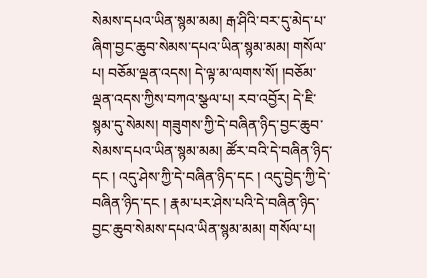སེམས་དཔའ་ཡིན་སྙམ་མམ། རྒ་ཤིའི་བར་དུ་མེད་པ་ཞིག་བྱང་ཆུབ་སེམས་དཔའ་ཡིན་སྙམ་མམ། གསོལ་པ། བཅོམ་ལྡན་འདས། དེ་ལྟ་མ་ལགས་སོ། །བཅོམ་ལྡན་འདས་ཀྱིས་བཀའ་སྩལ་པ། རབ་འབྱོར། དེ་ཇི་སྙམ་དུ་སེམས། གཟུགས་ཀྱི་དེ་བཞིན་ཉིད་བྱང་ཆུབ་སེམས་དཔའ་ཡིན་སྙམ་མམ། ཚོར་བའི་དེ་བཞིན་ཉིད་དང ། འདུ་ཤེས་ཀྱི་དེ་བཞིན་ཉིད་དང ། འདུ་བྱེད་ཀྱི་དེ་བཞིན་ཉིད་དང ། རྣམ་པར་ཤེས་པའི་དེ་བཞིན་ཉིད་བྱང་ཆུབ་སེམས་དཔའ་ཡིན་སྙམ་མམ། གསོལ་པ།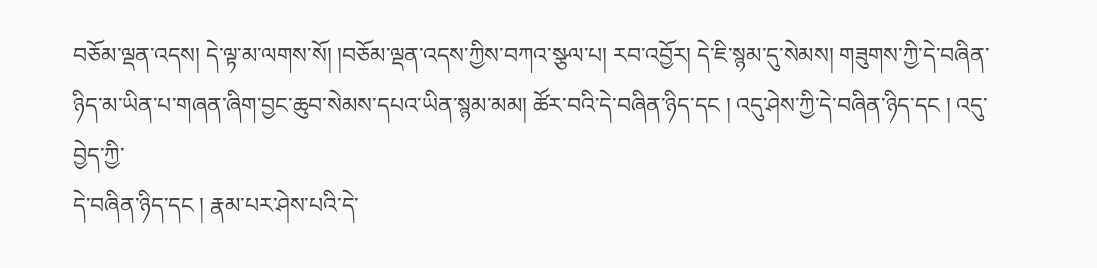བཅོམ་ལྡན་འདས། དེ་ལྟ་མ་ལགས་སོ། །བཅོམ་ལྡན་འདས་ཀྱིས་བཀའ་སྩལ་པ། རབ་འབྱོར། དེ་ཇི་སྙམ་དུ་སེམས། གཟུགས་ཀྱི་དེ་བཞིན་ཉིད་མ་ཡིན་པ་གཞན་ཞིག་བྱང་ཆུབ་སེམས་དཔའ་ཡིན་སྙམ་མམ། ཚོར་བའི་དེ་བཞིན་ཉིད་དང ། འདུ་ཤེས་ཀྱི་དེ་བཞིན་ཉིད་དང ། འདུ་བྱེད་ཀྱི་
དེ་བཞིན་ཉིད་དང ། རྣམ་པར་ཤེས་པའི་དེ་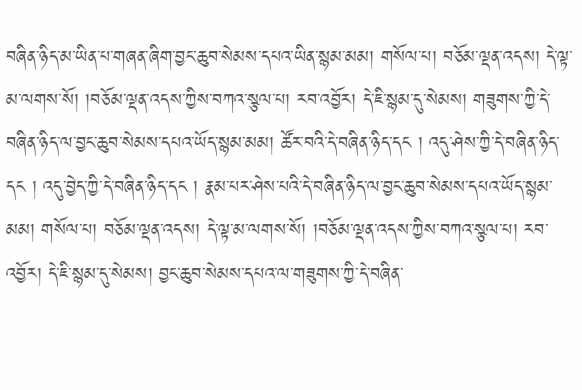བཞིན་ཉིད་མ་ཡིན་པ་གཞན་ཞིག་བྱང་ཆུབ་སེམས་དཔའ་ཡིན་སྙམ་མམ། གསོལ་པ། བཅོམ་ལྡན་འདས། དེ་ལྟ་མ་ལགས་སོ། །བཅོམ་ལྡན་འདས་ཀྱིས་བཀའ་སྩལ་པ། རབ་འབྱོར། དེ་ཇི་སྙམ་དུ་སེམས། གཟུགས་ཀྱི་དེ་བཞིན་ཉིད་ལ་བྱང་ཆུབ་སེམས་དཔའ་ཡོད་སྙམ་མམ། ཚོར་བའི་དེ་བཞིན་ཉིད་དང ། འདུ་ཤེས་ཀྱི་དེ་བཞིན་ཉིད་དང ། འདུ་བྱེད་ཀྱི་དེ་བཞིན་ཉིད་དང ། རྣམ་པར་ཤེས་པའི་དེ་བཞིན་ཉིད་ལ་བྱང་ཆུབ་སེམས་དཔའ་ཡོད་སྙམ་མམ། གསོལ་པ། བཅོམ་ལྡན་འདས། དེ་ལྟ་མ་ལགས་སོ། །བཅོམ་ལྡན་འདས་ཀྱིས་བཀའ་སྩལ་པ། རབ་འབྱོར། དེ་ཇི་སྙམ་དུ་སེམས། བྱང་ཆུབ་སེམས་དཔའ་ལ་གཟུགས་ཀྱི་དེ་བཞིན་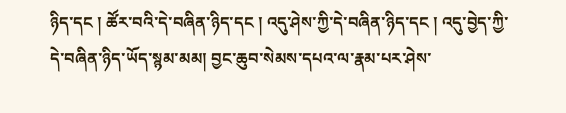ཉིད་དང ། ཚོར་བའི་དེ་བཞིན་ཉིད་དང ། འདུ་ཤེས་ཀྱི་དེ་བཞིན་ཉིད་དང ། འདུ་བྱེད་ཀྱི་དེ་བཞིན་ཉིད་ཡོད་སྙམ་མམ། བྱང་ཆུབ་སེམས་དཔའ་ལ་རྣམ་པར་ཤེས་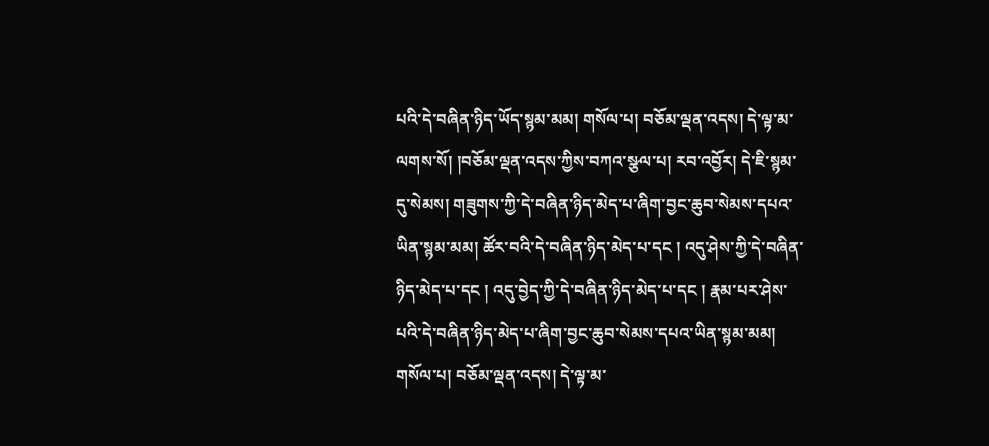པའི་དེ་བཞིན་ཉིད་ཡོད་སྙམ་མམ། གསོལ་པ། བཅོམ་ལྡན་འདས། དེ་ལྟ་མ་ལགས་སོ། །བཅོམ་ལྡན་འདས་ཀྱིས་བཀའ་སྩལ་པ། རབ་འབྱོར། དེ་ཇི་སྙམ་དུ་སེམས། གཟུགས་ཀྱི་དེ་བཞིན་ཉིད་མེད་པ་ཞིག་བྱང་ཆུབ་སེམས་དཔའ་ཡིན་སྙམ་མམ། ཚོར་བའི་དེ་བཞིན་ཉིད་མེད་པ་དང ། འདུ་ཤེས་ཀྱི་དེ་བཞིན་ཉིད་མེད་པ་དང ། འདུ་བྱེད་ཀྱི་དེ་བཞིན་ཉིད་མེད་པ་དང ། རྣམ་པར་ཤེས་པའི་དེ་བཞིན་ཉིད་མེད་པ་ཞིག་བྱང་ཆུབ་སེམས་དཔའ་ཡིན་སྙམ་མམ། གསོལ་པ། བཅོམ་ལྡན་འདས། དེ་ལྟ་མ་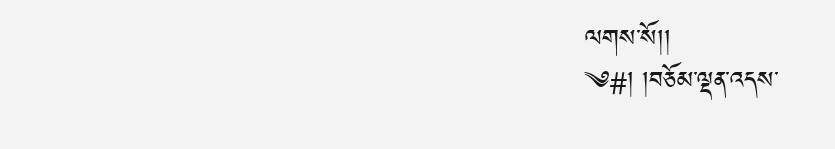ལགས་སོ།།
༄#། །བཅོམ་ལྡན་འདས་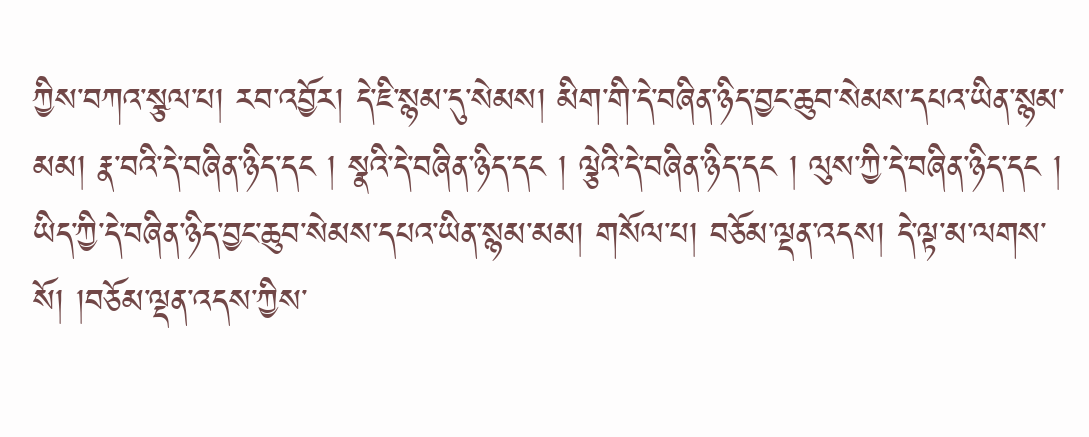ཀྱིས་བཀའ་སྩལ་པ། རབ་འབྱོར། དེ་ཇི་སྙམ་དུ་སེམས། མིག་གི་དེ་བཞིན་ཉིད་བྱང་ཆུབ་སེམས་དཔའ་ཡིན་སྙམ་མམ། རྣ་བའི་དེ་བཞིན་ཉིད་དང ། སྣའི་དེ་བཞིན་ཉིད་དང ། ལྕེའི་དེ་བཞིན་ཉིད་དང ། ལུས་ཀྱི་དེ་བཞིན་ཉིད་དང ། ཡིད་ཀྱི་དེ་བཞིན་ཉིད་བྱང་ཆུབ་སེམས་དཔའ་ཡིན་སྙམ་མམ། གསོལ་པ། བཅོམ་ལྡན་འདས། དེ་ལྟ་མ་ལགས་སོ། །བཅོམ་ལྡན་འདས་ཀྱིས་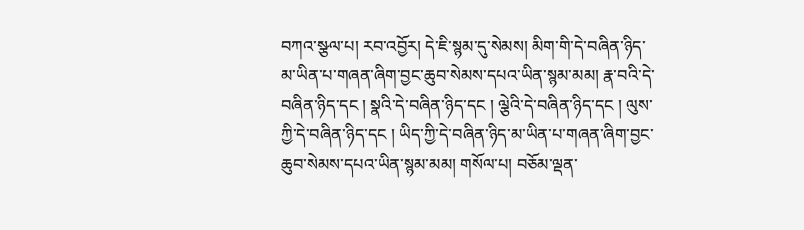བཀའ་སྩལ་པ། རབ་འབྱོར། དེ་ཇི་སྙམ་དུ་སེམས། མིག་གི་དེ་བཞིན་ཉིད་མ་ཡིན་པ་གཞན་ཞིག་བྱང་ཆུབ་སེམས་དཔའ་ཡིན་སྙམ་མམ། རྣ་བའི་དེ་བཞིན་ཉིད་དང ། སྣའི་དེ་བཞིན་ཉིད་དང ། ལྕེའི་དེ་བཞིན་ཉིད་དང ། ལུས་ཀྱི་དེ་བཞིན་ཉིད་དང ། ཡིད་ཀྱི་དེ་བཞིན་ཉིད་མ་ཡིན་པ་གཞན་ཞིག་བྱང་ཆུབ་སེམས་དཔའ་ཡིན་སྙམ་མམ། གསོལ་པ། བཅོམ་ལྡན་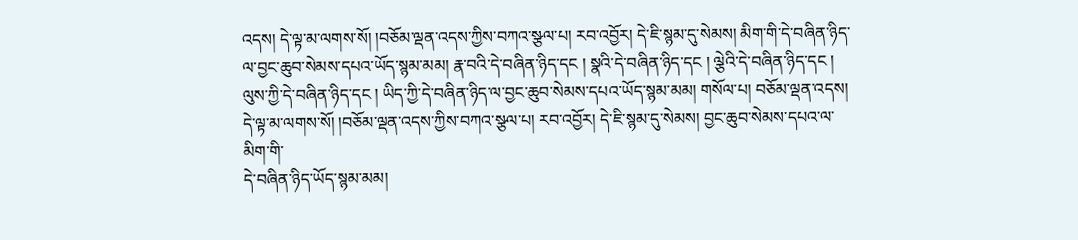འདས། དེ་ལྟ་མ་ལགས་སོ། །བཅོམ་ལྡན་འདས་ཀྱིས་བཀའ་སྩལ་པ། རབ་འབྱོར། དེ་ཇི་སྙམ་དུ་སེམས། མིག་གི་དེ་བཞིན་ཉིད་ལ་བྱང་ཆུབ་སེམས་དཔའ་ཡོད་སྙམ་མམ། རྣ་བའི་དེ་བཞིན་ཉིད་དང ། སྣའི་དེ་བཞིན་ཉིད་དང ། ལྕེའི་དེ་བཞིན་ཉིད་དང ། ལུས་ཀྱི་དེ་བཞིན་ཉིད་དང ། ཡིད་ཀྱི་དེ་བཞིན་ཉིད་ལ་བྱང་ཆུབ་སེམས་དཔའ་ཡོད་སྙམ་མམ། གསོལ་པ། བཅོམ་ལྡན་འདས། དེ་ལྟ་མ་ལགས་སོ། །བཅོམ་ལྡན་འདས་ཀྱིས་བཀའ་སྩལ་པ། རབ་འབྱོར། དེ་ཇི་སྙམ་དུ་སེམས། བྱང་ཆུབ་སེམས་དཔའ་ལ་མིག་གི་
དེ་བཞིན་ཉིད་ཡོད་སྙམ་མམ།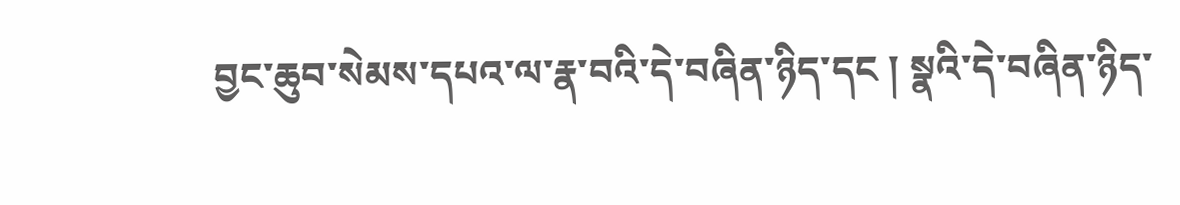བྱང་ཆུབ་སེམས་དཔའ་ལ་རྣ་བའི་དེ་བཞིན་ཉིད་དང ། སྣའི་དེ་བཞིན་ཉིད་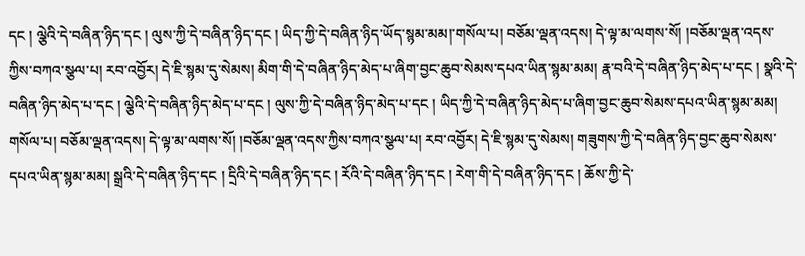དང ། ལྕེའི་དེ་བཞིན་ཉིད་དང ། ལུས་ཀྱི་དེ་བཞིན་ཉིད་དང ། ཡིད་ཀྱི་དེ་བཞིན་ཉིད་ཡོད་སྙམ་མམ།་གསོལ་པ། བཅོམ་ལྡན་འདས། དེ་ལྟ་མ་ལགས་སོ། །བཅོམ་ལྡན་འདས་ཀྱིས་བཀའ་སྩལ་པ། རབ་འབྱོར། དེ་ཇི་སྙམ་དུ་སེམས། མིག་གི་དེ་བཞིན་ཉིད་མེད་པ་ཞིག་བྱང་ཆུབ་སེམས་དཔའ་ཡིན་སྙམ་མམ། རྣ་བའི་དེ་བཞིན་ཉིད་མེད་པ་དང ། སྣའི་དེ་བཞིན་ཉིད་མེད་པ་དང ། ལྕེའི་དེ་བཞིན་ཉིད་མེད་པ་དང ། ལུས་ཀྱི་དེ་བཞིན་ཉིད་མེད་པ་དང ། ཡིད་ཀྱི་དེ་བཞིན་ཉིད་མེད་པ་ཞིག་བྱང་ཆུབ་སེམས་དཔའ་ཡིན་སྙམ་མམ། གསོལ་པ། བཅོམ་ལྡན་འདས། དེ་ལྟ་མ་ལགས་སོ། །བཅོམ་ལྡན་འདས་ཀྱིས་བཀའ་སྩལ་པ། རབ་འབྱོར། དེ་ཇི་སྙམ་དུ་སེམས། གཟུགས་ཀྱི་དེ་བཞིན་ཉིད་བྱང་ཆུབ་སེམས་དཔའ་ཡིན་སྙམ་མམ། སྒྲའི་དེ་བཞིན་ཉིད་དང ། དྲིའི་དེ་བཞིན་ཉིད་དང ། རོའི་དེ་བཞིན་ཉིད་དང ། རེག་གི་དེ་བཞིན་ཉིད་དང ། ཆོས་ཀྱི་དེ་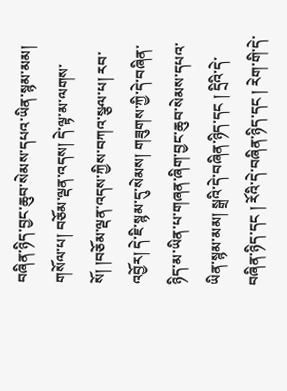བཞིན་ཉིད་བྱང་ཆུབ་སེམས་དཔའ་ཡིན་སྙམ་མམ། གསོལ་པ། བཅོམ་ལྡན་འདས། དེ་ལྟ་མ་ལགས་སོ། །བཅོམ་ལྡན་འདས་ཀྱིས་བཀའ་སྩལ་པ། རབ་འབྱོར། དེ་ཇི་སྙམ་དུ་སེམས། གཟུགས་ཀྱི་དེ་བཞིན་ཉིད་མ་ཡིན་པ་གཞན་ཞིག་བྱང་ཆུབ་སེམས་དཔའ་ཡིན་སྙམ་མམ། སྒྲའི་དེ་བཞིན་ཉིད་དང ། དྲིའི་དེ་བཞིན་ཉིད་དང ། རོའི་དེ་བཞིན་ཉིད་དང ། རེག་གི་དེ་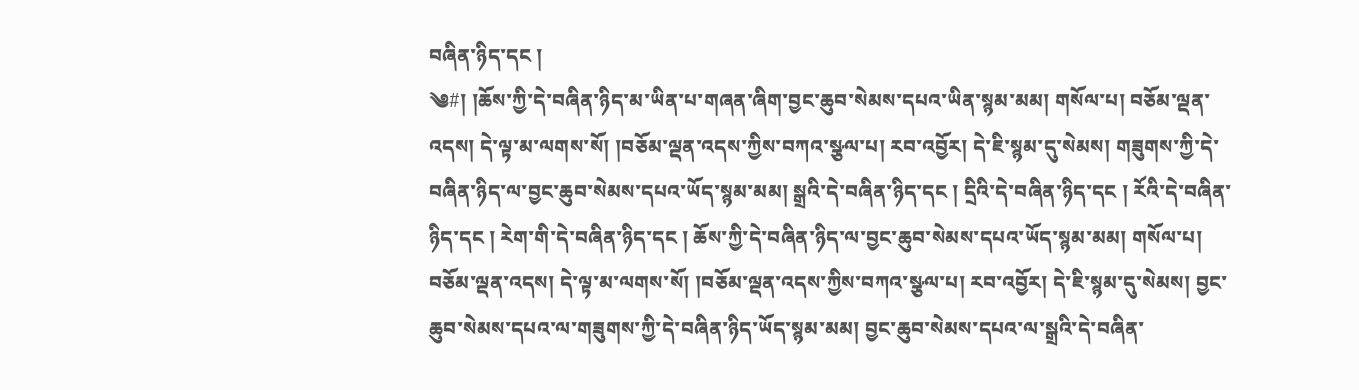བཞིན་ཉིད་དང །
༄#། །ཆོས་ཀྱི་དེ་བཞིན་ཉིད་མ་ཡིན་པ་གཞན་ཞིག་བྱང་ཆུབ་སེམས་དཔའ་ཡིན་སྙམ་མམ། གསོལ་པ། བཅོམ་ལྡན་འདས། དེ་ལྟ་མ་ལགས་སོ། །བཅོམ་ལྡན་འདས་ཀྱིས་བཀའ་སྩལ་པ། རབ་འབྱོར། དེ་ཇི་སྙམ་དུ་སེམས། གཟུགས་ཀྱི་དེ་བཞིན་ཉིད་ལ་བྱང་ཆུབ་སེམས་དཔའ་ཡོད་སྙམ་མམ། སྒྲའི་དེ་བཞིན་ཉིད་དང ། དྲིའི་དེ་བཞིན་ཉིད་དང ། རོའི་དེ་བཞིན་ཉིད་དང ། རེག་གི་དེ་བཞིན་ཉིད་དང ། ཆོས་ཀྱི་དེ་བཞིན་ཉིད་ལ་བྱང་ཆུབ་སེམས་དཔའ་ཡོད་སྙམ་མམ། གསོལ་པ། བཅོམ་ལྡན་འདས། དེ་ལྟ་མ་ལགས་སོ། །བཅོམ་ལྡན་འདས་ཀྱིས་བཀའ་སྩལ་པ། རབ་འབྱོར། དེ་ཇི་སྙམ་དུ་སེམས། བྱང་ཆུབ་སེམས་དཔའ་ལ་གཟུགས་ཀྱི་དེ་བཞིན་ཉིད་ཡོད་སྙམ་མམ། བྱང་ཆུབ་སེམས་དཔའ་ལ་སྒྲའི་དེ་བཞིན་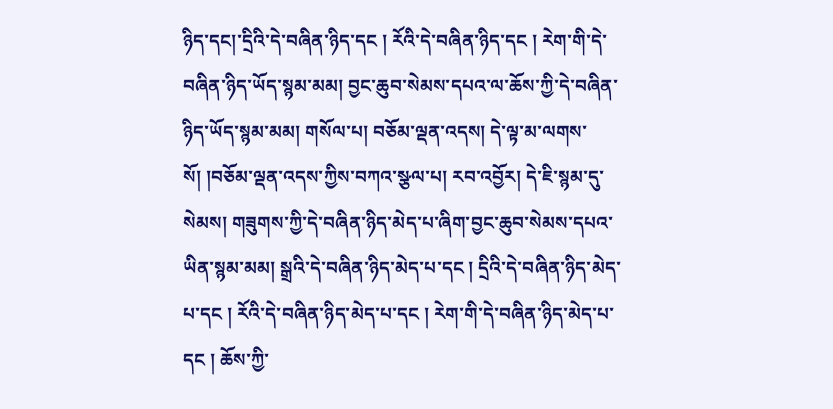ཉིད་དང།་དྲིའི་དེ་བཞིན་ཉིད་དང ། རོའི་དེ་བཞིན་ཉིད་དང ། རེག་གི་དེ་བཞིན་ཉིད་ཡོད་སྙམ་མམ། བྱང་ཆུབ་སེམས་དཔའ་ལ་ཆོས་ཀྱི་དེ་བཞིན་ཉིད་ཡོད་སྙམ་མམ། གསོལ་པ། བཅོམ་ལྡན་འདས། དེ་ལྟ་མ་ལགས་སོ། །བཅོམ་ལྡན་འདས་ཀྱིས་བཀའ་སྩལ་པ། རབ་འབྱོར། དེ་ཇི་སྙམ་དུ་སེམས། གཟུགས་ཀྱི་དེ་བཞིན་ཉིད་མེད་པ་ཞིག་བྱང་ཆུབ་སེམས་དཔའ་ཡིན་སྙམ་མམ། སྒྲའི་དེ་བཞིན་ཉིད་མེད་པ་དང ། དྲིའི་དེ་བཞིན་ཉིད་མེད་པ་དང ། རོའི་དེ་བཞིན་ཉིད་མེད་པ་དང ། རེག་གི་དེ་བཞིན་ཉིད་མེད་པ་དང ། ཆོས་ཀྱི་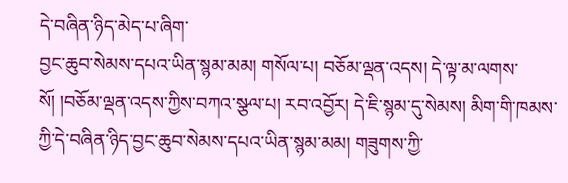དེ་བཞིན་ཉིད་མེད་པ་ཞིག་
བྱང་ཆུབ་སེམས་དཔའ་ཡིན་སྙམ་མམ། གསོལ་པ། བཅོམ་ལྡན་འདས། དེ་ལྟ་མ་ལགས་སོ། །བཅོམ་ལྡན་འདས་ཀྱིས་བཀའ་སྩལ་པ། རབ་འབྱོར། དེ་ཇི་སྙམ་དུ་སེམས། མིག་གི་ཁམས་ཀྱི་དེ་བཞིན་ཉིད་བྱང་ཆུབ་སེམས་དཔའ་ཡིན་སྙམ་མམ། གཟུགས་ཀྱི་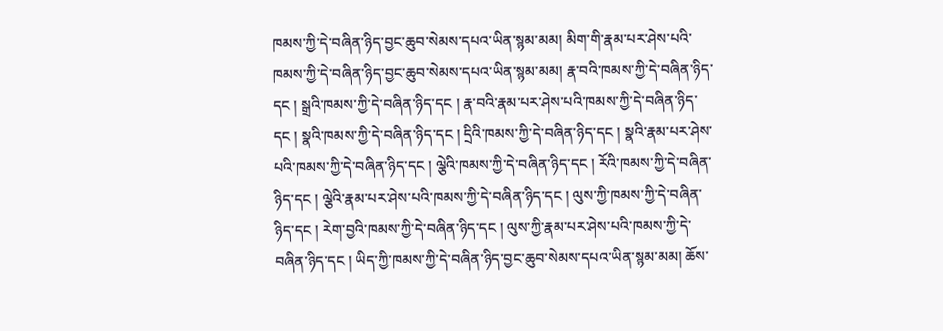ཁམས་ཀྱི་དེ་བཞིན་ཉིད་བྱང་ཆུབ་སེམས་དཔའ་ཡིན་སྙམ་མམ། མིག་གི་རྣམ་པར་ཤེས་པའི་ཁམས་ཀྱི་དེ་བཞིན་ཉིད་བྱང་ཆུབ་སེམས་དཔའ་ཡིན་སྙམ་མམ། རྣ་བའི་ཁམས་ཀྱི་དེ་བཞིན་ཉིད་དང ། སྒྲའི་ཁམས་ཀྱི་དེ་བཞིན་ཉིད་དང ། རྣ་བའི་རྣམ་པར་ཤེས་པའི་ཁམས་ཀྱི་དེ་བཞིན་ཉིད་དང ། སྣའི་ཁམས་ཀྱི་དེ་བཞིན་ཉིད་དང ། དྲིའི་ཁམས་ཀྱི་དེ་བཞིན་ཉིད་དང ། སྣའི་རྣམ་པར་ཤེས་པའི་ཁམས་ཀྱི་དེ་བཞིན་ཉིད་དང ། ལྕེའི་ཁམས་ཀྱི་དེ་བཞིན་ཉིད་དང ། རོའི་ཁམས་ཀྱི་དེ་བཞིན་ཉིད་དང ། ལྕེའི་རྣམ་པར་ཤེས་པའི་ཁམས་ཀྱི་དེ་བཞིན་ཉིད་དང ། ལུས་ཀྱི་ཁམས་ཀྱི་དེ་བཞིན་ཉིད་དང ། རེག་བྱའི་ཁམས་ཀྱི་དེ་བཞིན་ཉིད་དང ། ལུས་ཀྱི་རྣམ་པར་ཤེས་པའི་ཁམས་ཀྱི་དེ་བཞིན་ཉིད་དང ། ཡིད་ཀྱི་ཁམས་ཀྱི་དེ་བཞིན་ཉིད་བྱང་ཆུབ་སེམས་དཔའ་ཡིན་སྙམ་མམ། ཆོས་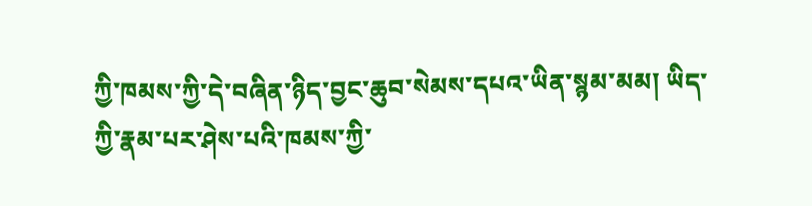ཀྱི་ཁམས་ཀྱི་དེ་བཞིན་ཉིད་བྱང་ཆུབ་སེམས་དཔའ་ཡིན་སྙམ་མམ། ཡིད་ཀྱི་རྣམ་པར་ཤེས་པའི་ཁམས་ཀྱི་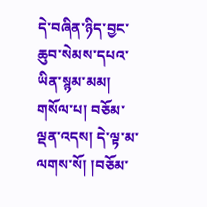དེ་བཞིན་ཉིད་བྱང་ཆུབ་སེམས་དཔའ་ཡིན་སྙམ་མམ། གསོལ་པ། བཅོམ་ལྡན་འདས། དེ་ལྟ་མ་ལགས་སོ། །བཅོམ་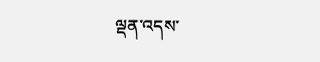ལྡན་འདས་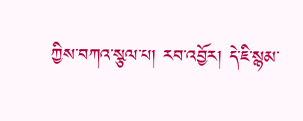ཀྱིས་བཀའ་སྩལ་པ། རབ་འབྱོར། དེ་ཇི་སྙམ་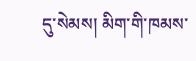དུ་སེམས། མིག་གི་ཁམས་